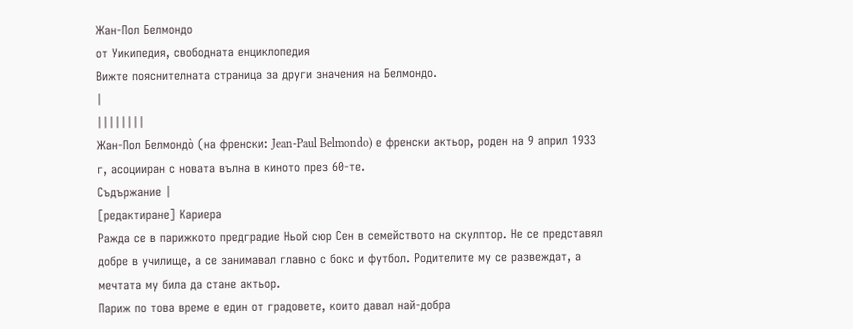Жан-Пол Белмондо
от Уикипедия, свободната енциклопедия
Вижте пояснителната страница за други значения на Белмондо.
|
||||||||
Жан-Пол Белмондо̀ (на френски: Jean-Paul Belmondo) е френски актьор, роден на 9 април 1933 г, асоцииран с новата вълна в киното през 60-те.
Съдържание |
[редактиране] Кариера
Ражда се в парижкото предградие Ньой сюр Сен в семейството на скулптор. Не се представял добре в училище, а се занимавал главно с бокс и футбол. Родителите му се развеждат, а мечтата му била да стане актьор.
Париж по това време е един от градовете, които давал най-добра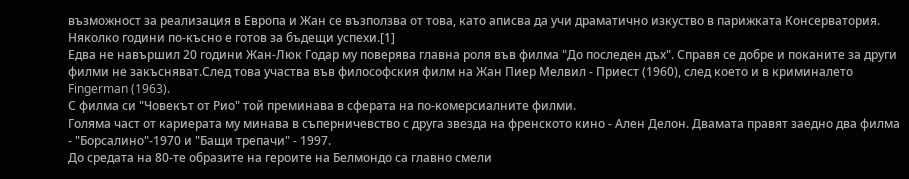възможност за реализация в Европа и Жан се възползва от това, като аписва да учи драматично изкуство в парижката Консерватория. Няколко години по-късно е готов за бъдещи успехи.[1]
Едва не навършил 20 години Жан-Люк Годар му поверява главна роля във филма "До последен дъх". Справя се добре и поканите за други филми не закъсняват.След това участва във философския филм на Жан Пиер Мелвил - Приест (1960), след което и в криминалето Fingerman (1963).
С филма си "Човекът от Рио" той преминава в сферата на по-комерсиалните филми.
Голяма част от кариерата му минава в съперничевство с друга звезда на френското кино - Ален Делон. Двамата правят заедно два филма - "Борсалино"-1970 и "Бащи трепачи" - 1997.
До средата на 80-те образите на героите на Белмондо са главно смели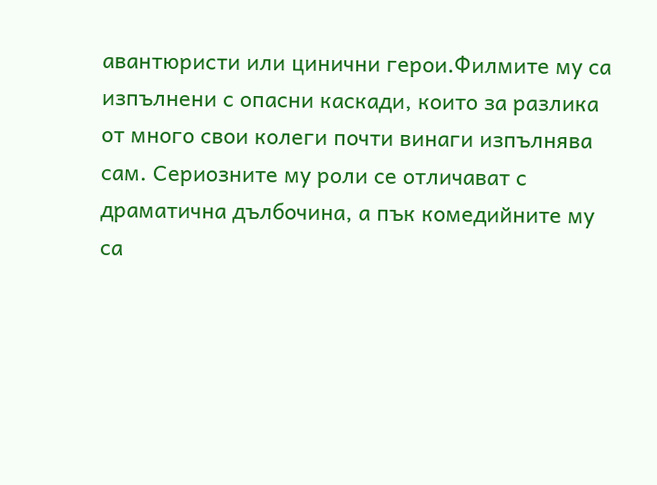авантюристи или цинични герои.Филмите му са изпълнени с опасни каскади, които за разлика от много свои колеги почти винаги изпълнява сам. Сериозните му роли се отличават с драматична дълбочина, а пък комедийните му са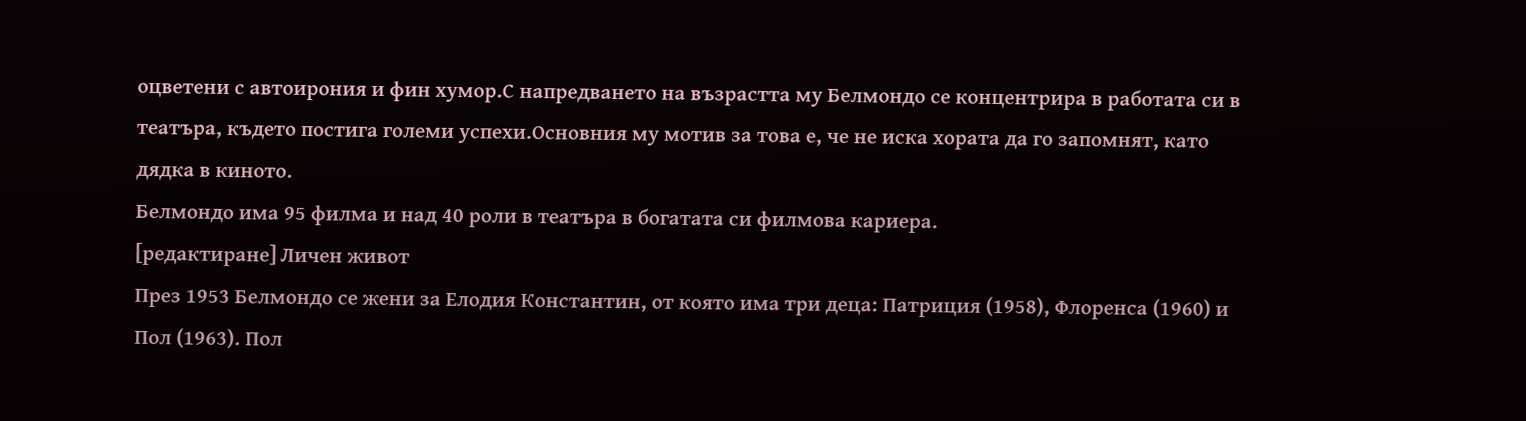оцветени с автоирония и фин хумор.С напредването на възрастта му Белмондо се концентрира в работата си в театъра, където постига големи успехи.Основния му мотив за това е, че не иска хората да го запомнят, като дядка в киното.
Белмондо има 95 филма и над 40 роли в театъра в богатата си филмова кариера.
[редактиране] Личен живот
През 1953 Белмондо се жени за Елодия Константин, от която има три деца: Патриция (1958), Флоренса (1960) и Пол (1963). Пол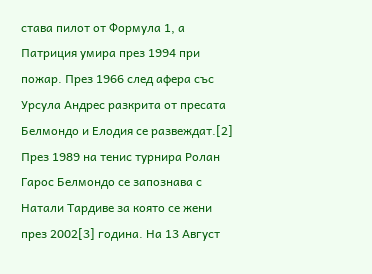става пилот от Формула 1, а Патриция умира през 1994 при пожар. През 1966 след афера със Урсула Андрес разкрита от пресата Белмондо и Елодия се развеждат.[2]
През 1989 на тенис турнира Ролан Гарос Белмондо се запознава с Натали Тардиве за която се жени през 2002[3] година. На 13 Август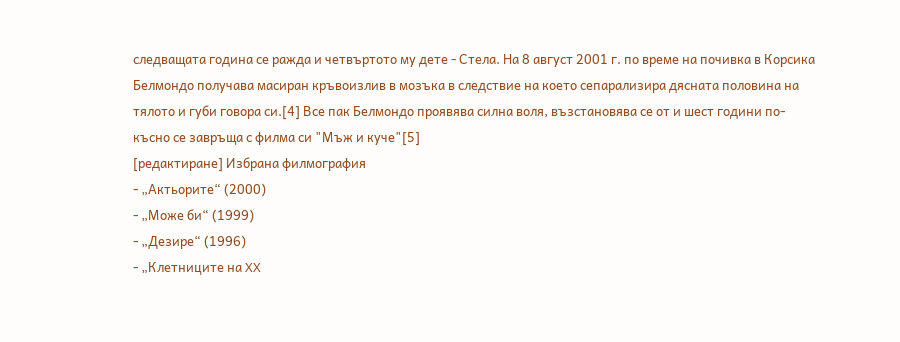следващата година се ражда и четвъртото му дете - Стела. На 8 август 2001 г. по време на почивка в Корсика Белмондо получава масиран кръвоизлив в мозъка в следствие на което сепарализира дясната половина на тялото и губи говора си.[4] Все пак Белмондо проявява силна воля, възстановява се от и шест години по-късно се завръща с филма си "Мъж и куче"[5]
[редактиране] Избрана филмография
- „Актьорите“ (2000)
- „Може би“ (1999)
- „Дезире“ (1996)
- „Клетниците на XX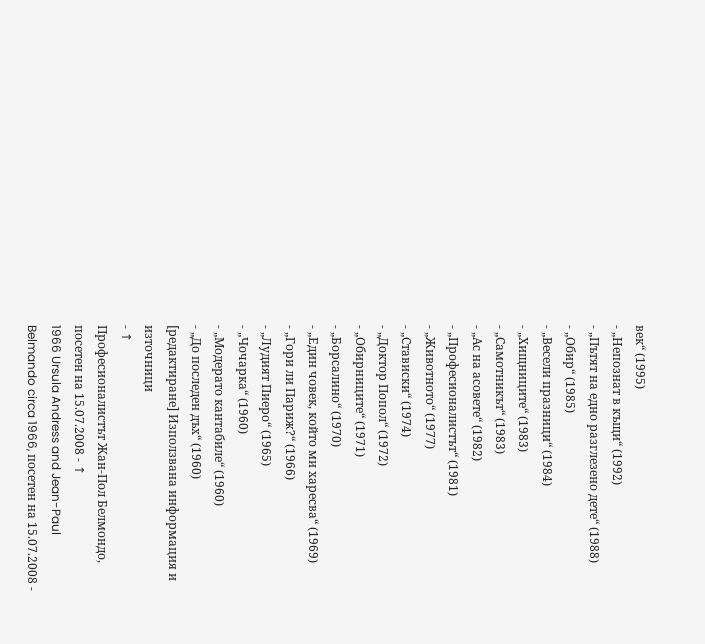век“ (1995)
- „Непознат в къщи“ (1992)
- „Пътят на едно разглезено дете“ (1988)
- „Обир“ (1985)
- „Весели празници“ (1984)
- „Хищниците“ (1983)
- „Самотникът“ (1983)
- „Ас на асовете“ (1982)
- „Професионалистът“ (1981)
- „Животното“ (1977)
- „Стависки“ (1974)
- „Доктор Попол“ (1972)
- „Обирниците“ (1971)
- „Борсалино“ (1970)
- „Един човек, който ми харесва“ (1969)
- „Гори ли Париж?“ (1966)
- „Лудият Пиеро“ (1965)
- „Чочарка“ (1960)
- „Модерато кантабиле“ (1960)
- „До последен дъх“ (1960)
[редактиране] Използвана информация и източници
- ↑
Професионалистът Жан-Пол Белмондо, посетен на 15.07.2008 - ↑
1966 Ursula Andress and Jean-Paul Belmando circa 1966, посетен на 15.07.2008 -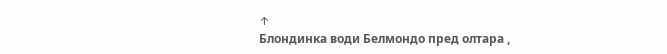↑
Блондинка води Белмондо пред олтара ,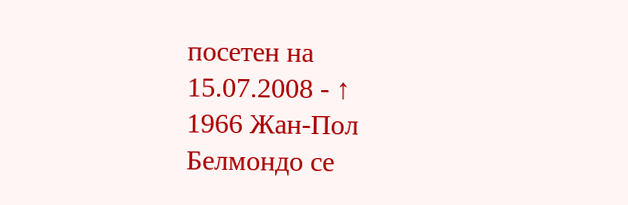посетен на 15.07.2008 - ↑
1966 Жан-Пол Белмондо се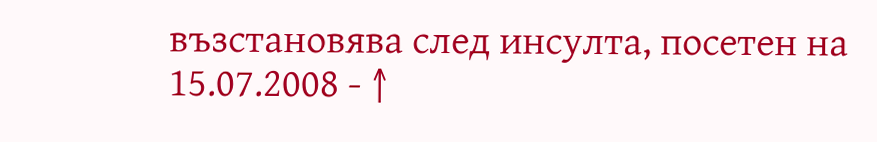възстановява след инсулта, посетен на 15.07.2008 - ↑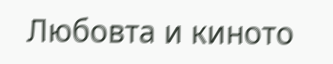Любовта и киното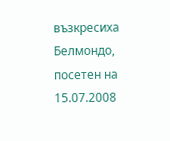възкресиха Белмондо, посетен на 15.07.2008